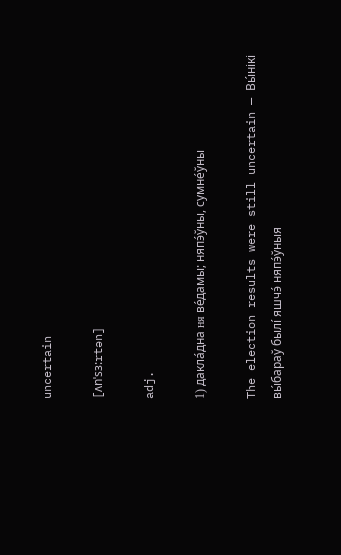uncertain

[ʌnˈsɜ:rtən]

adj.

1) дакла́дна ня ве́дамы; няпэ́ўны, сумне́ўны

The election results were still uncertain — Вы́нікі вы́бараў былі́ яшчэ́ няпэ́ўныя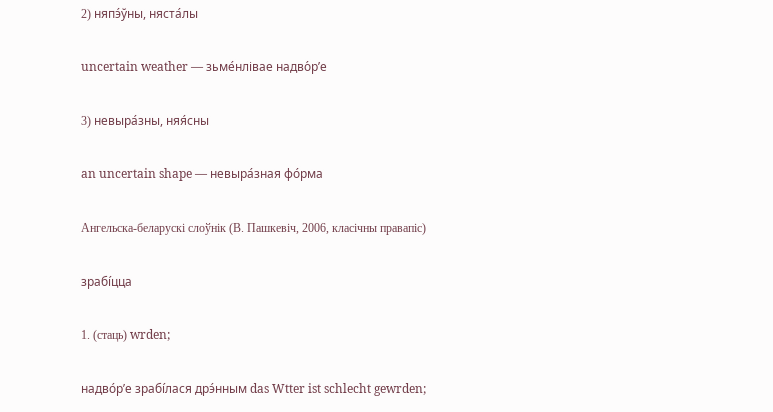2) няпэ́ўны, няста́лы

uncertain weather — зьме́нлівае надво́р’е

3) невыра́зны, няя́сны

an uncertain shape — невыра́зная фо́рма

Ангельска-беларускі слоўнік (В. Пашкевіч, 2006, класічны правапіс)

зрабі́цца

1. (стаць) wrden;

надво́р’е зрабі́лася дрэ́нным das Wtter ist schlecht gewrden;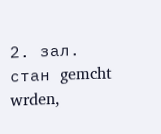2. зал. стан gemcht wrden,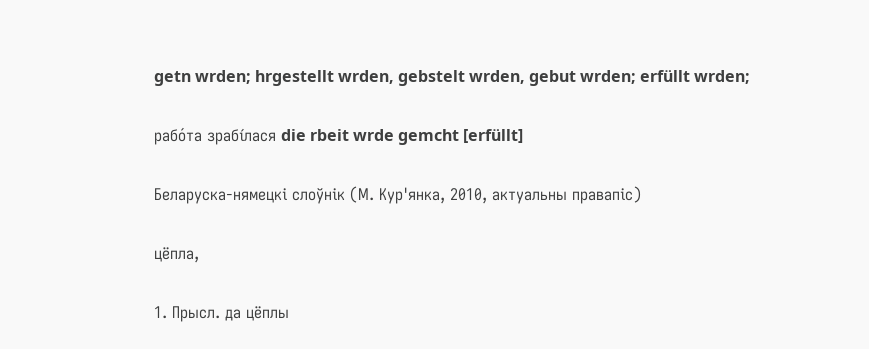getn wrden; hrgestellt wrden, gebstelt wrden, gebut wrden; erfüllt wrden;

рабо́та зрабі́лася die rbeit wrde gemcht [erfüllt]

Беларуска-нямецкі слоўнік (М. Кур'янка, 2010, актуальны правапіс)

цёпла,

1. Прысл. да цёплы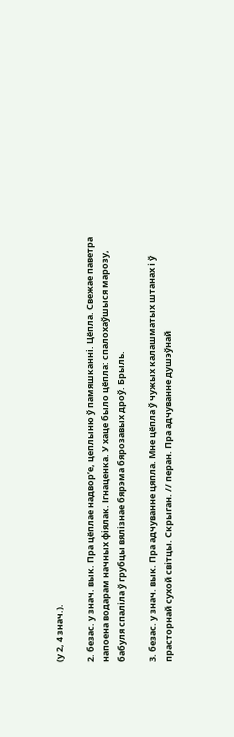(у 2, 4 знач.).

2. безас. у знач. вык. Пра цёплае надвор’е, цеплыню ў памяшканні. Цёпла. Свежае паветра напоена водарам начных фіялак. Ігнаценка. У хаце было цёпла: спалохаўшыся марозу, бабуля спаліла ў грубцы вялізнае бярэма бярозавых дроў. Брыль.

3. безас. у знач. вык. Пра адчуванне цяпла. Мне цёпла ў чужых калашматых штанах і ў прасторнай сухой світцы. Скрыган. // перан. Пра адчуванне душэўнай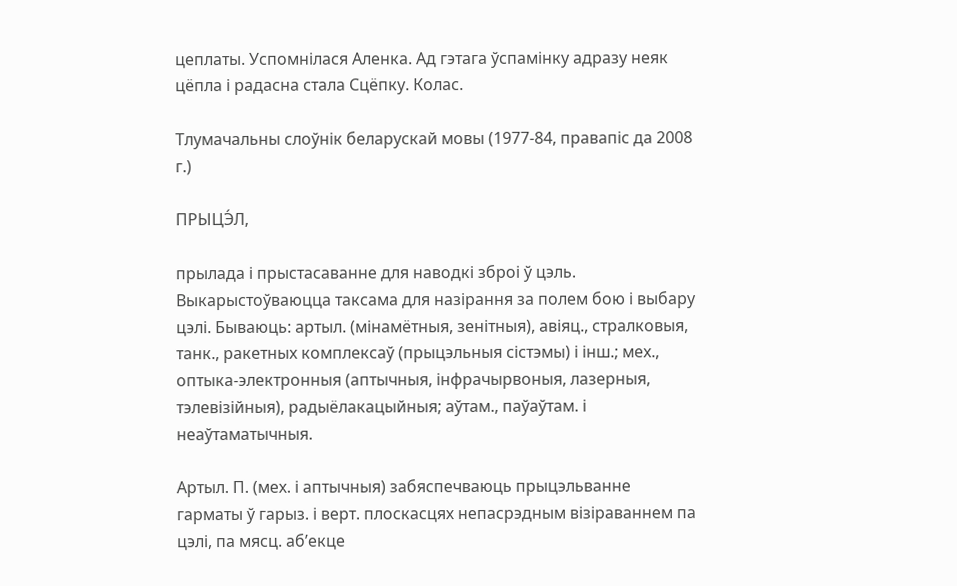цеплаты. Успомнілася Аленка. Ад гэтага ўспамінку адразу неяк цёпла і радасна стала Сцёпку. Колас.

Тлумачальны слоўнік беларускай мовы (1977-84, правапіс да 2008 г.)

ПРЫЦЭ́Л,

прылада і прыстасаванне для наводкі зброі ў цэль. Выкарыстоўваюцца таксама для назірання за полем бою і выбару цэлі. Бываюць: артыл. (мінамётныя, зенітныя), авіяц., стралковыя, танк., ракетных комплексаў (прыцэльныя сістэмы) і інш.; мех., оптыка-электронныя (аптычныя, інфрачырвоныя, лазерныя, тэлевізійныя), радыёлакацыйныя; аўтам., паўаўтам. і неаўтаматычныя.

Артыл. П. (мех. і аптычныя) забяспечваюць прыцэльванне гарматы ў гарыз. і верт. плоскасцях непасрэдным візіраваннем па цэлі, па мясц. аб’екце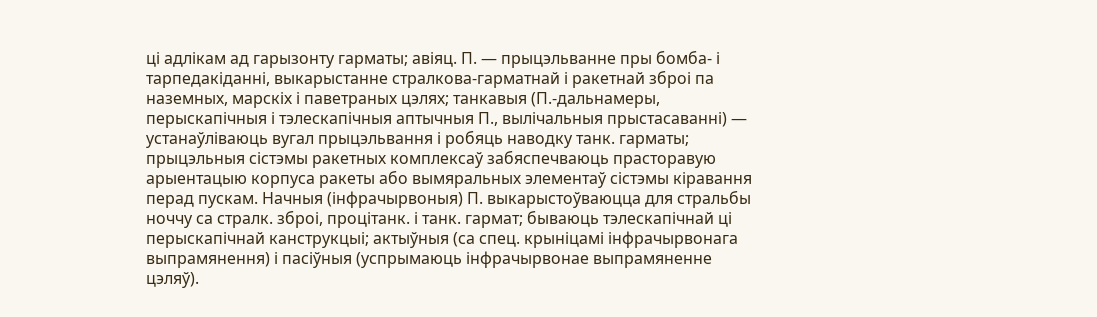ці адлікам ад гарызонту гарматы; авіяц. П. — прыцэльванне пры бомба- і тарпедакіданні, выкарыстанне стралкова-гарматнай і ракетнай зброі па наземных, марскіх і паветраных цэлях; танкавыя (П.-дальнамеры, перыскапічныя і тэлескапічныя аптычныя П., вылічальныя прыстасаванні) — устанаўліваюць вугал прыцэльвання і робяць наводку танк. гарматы; прыцэльныя сістэмы ракетных комплексаў забяспечваюць прасторавую арыентацыю корпуса ракеты або вымяральных элементаў сістэмы кіравання перад пускам. Начныя (інфрачырвоныя) П. выкарыстоўваюцца для стральбы ноччу са стралк. зброі, процітанк. і танк. гармат; бываюць тэлескапічнай ці перыскапічнай канструкцыі; актыўныя (са спец. крыніцамі інфрачырвонага выпрамянення) і пасіўныя (успрымаюць інфрачырвонае выпрамяненне цэляў).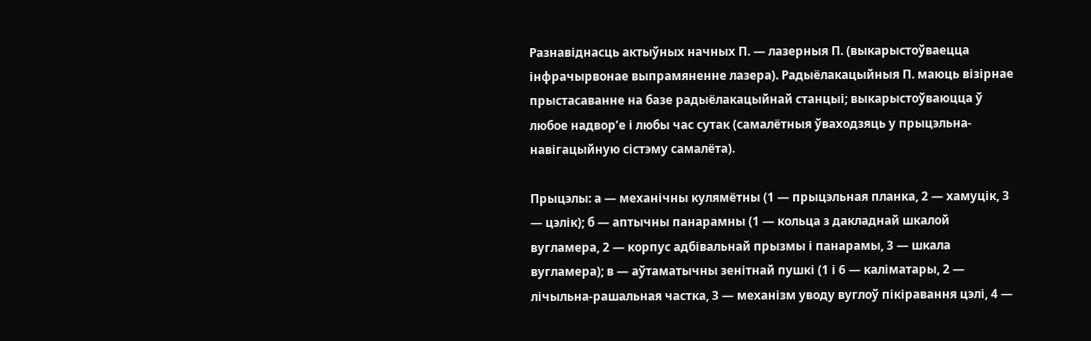Разнавіднасць актыўных начных П. — лазерныя П. (выкарыстоўваецца інфрачырвонае выпрамяненне лазера). Радыёлакацыйныя П. маюць візірнае прыстасаванне на базе радыёлакацыйнай станцыі; выкарыстоўваюцца ў любое надвор’е і любы час сутак (самалётныя ўваходзяць у прыцэльна-навігацыйную сістэму самалёта).

Прыцэлы: а — механічны кулямётны (1 — прыцэльная планка, 2 — хамуцік, 3 — цэлік); б — аптычны панарамны (1 — кольца з дакладнай шкалой вугламера, 2 — корпус адбівальнай прызмы і панарамы, 3 — шкала вугламера); в — аўтаматычны зенітнай пушкі (1 і 6 — каліматары, 2 — лічыльна-рашальная частка, 3 — механізм уводу вуглоў пікіравання цэлі, 4 —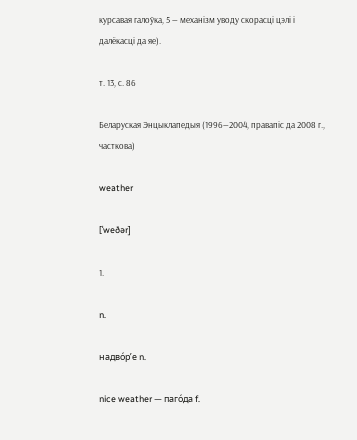курсавая галоўка, 5 — механізм уводу скорасці цэлі і далёкасці да яе).

т. 13, с. 86

Беларуская Энцыклапедыя (1996—2004, правапіс да 2008 г., часткова)

weather

[ˈweðər]

1.

n.

надво́р’е n.

nice weather — паго́да f.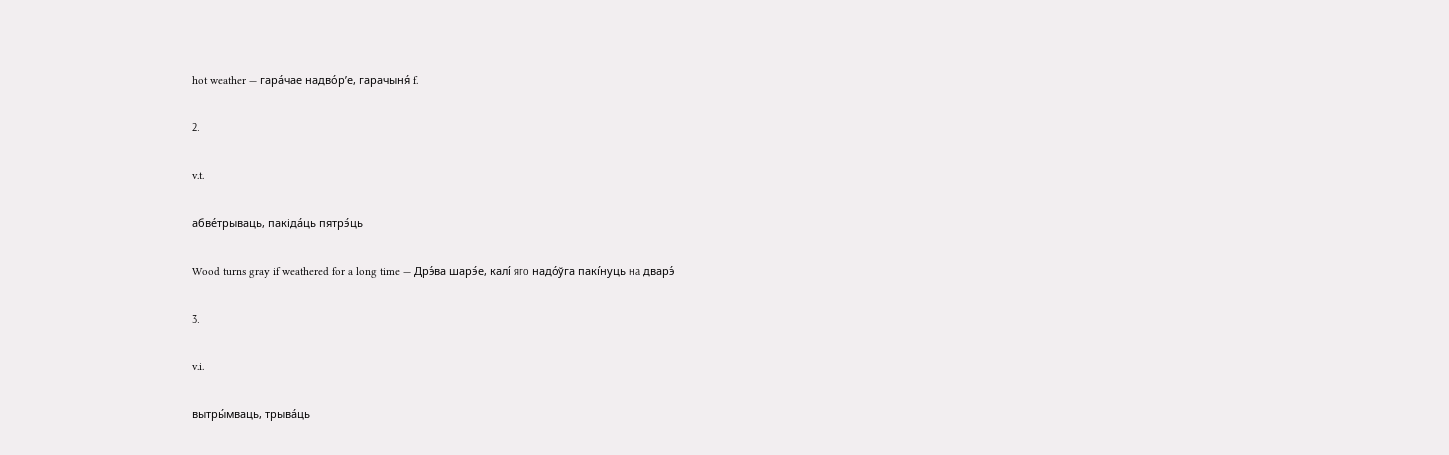hot weather — гара́чае надво́р’е, гарачыня́ f.

2.

v.t.

абве́трываць, пакіда́ць пятрэ́ць

Wood turns gray if weathered for a long time — Дрэ́ва шарэ́е, калі́ яго надо́ўга пакі́нуць на дварэ́

3.

v.i.

вытры́мваць, трыва́ць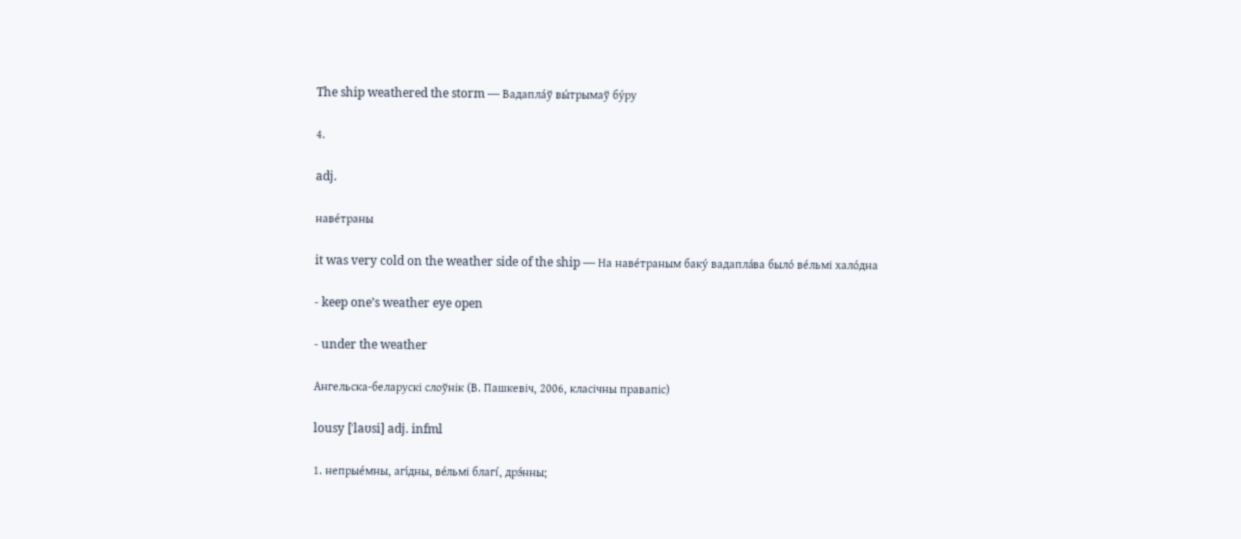The ship weathered the storm — Вадапла́ў вы́трымаў бу́ру

4.

adj.

наве́траны

it was very cold on the weather side of the ship — На наве́траным баку́ вадапла́ва было́ ве́льмі хало́дна

- keep one’s weather eye open

- under the weather

Ангельска-беларускі слоўнік (В. Пашкевіч, 2006, класічны правапіс)

lousy [ˈlaʊsi] adj. infml

1. непрые́мны, агі́дны, ве́льмі благі́, дрэ́нны;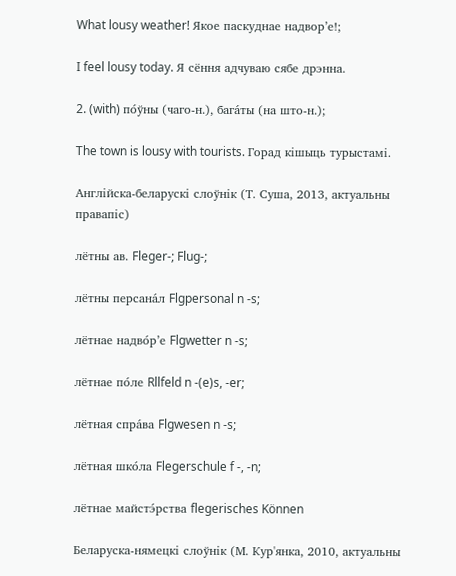What lousy weather! Якое паскуднае надвор’е!;

I feel lousy today. Я сёння адчуваю сябе дрэнна.

2. (with) по́ўны (чаго-н.), бага́ты (на што-н.);

The town is lousy with tourists. Горад кішыць турыстамі.

Англійска-беларускі слоўнік (Т. Суша, 2013, актуальны правапіс)

лётны ав. Fleger-; Flug-;

лётны персана́л Flgpersonal n -s;

лётнае надво́р’е Flgwetter n -s;

лётнае по́ле Rllfeld n -(e)s, -er;

лётная спра́ва Flgwesen n -s;

лётная шко́ла Flegerschule f -, -n;

лётнае майстэ́рства flegerisches Können

Беларуска-нямецкі слоўнік (М. Кур'янка, 2010, актуальны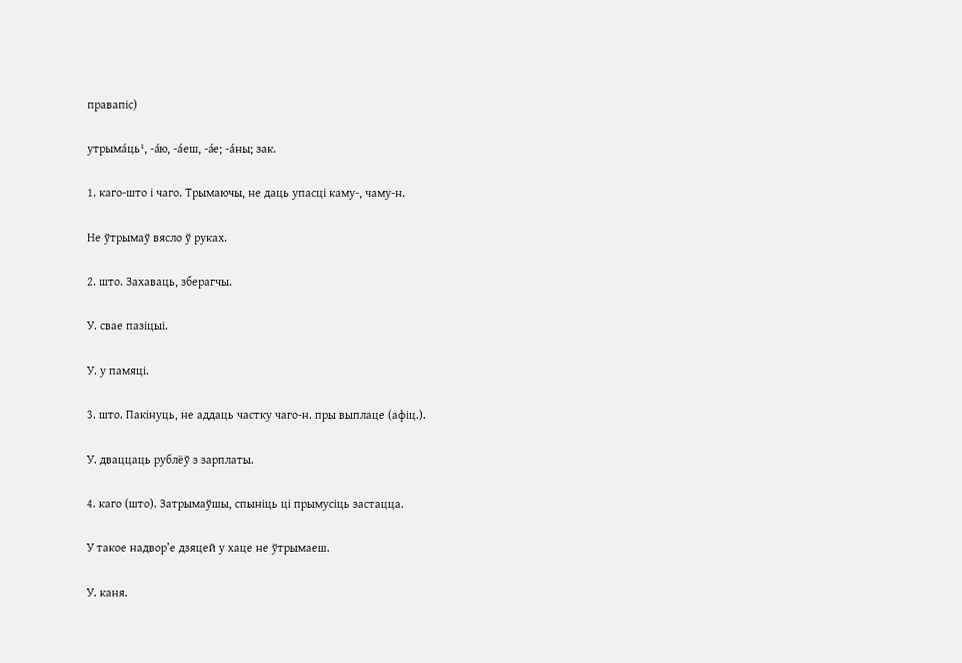правапіс)

утрыма́ць¹, -а́ю, -а́еш, -а́е; -а́ны; зак.

1. каго-што і чаго. Трымаючы, не даць упасці каму-, чаму-н.

Не ўтрымаў вясло ў руках.

2. што. Захаваць, зберагчы.

У. свае пазіцыі.

У. у памяці.

3. што. Пакінуць, не аддаць частку чаго-н. пры выплаце (афіц.).

У. дваццаць рублёў з зарплаты.

4. каго (што). Затрымаўшы, спыніць ці прымусіць застацца.

У такое надвор’е дзяцей у хаце не ўтрымаеш.

У. каня.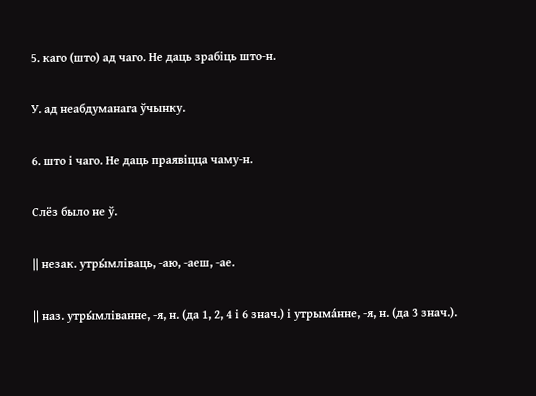5. каго (што) ад чаго. Не даць зрабіць што-н.

У. ад неабдуманага ўчынку.

6. што і чаго. Не даць праявіцца чаму-н.

Слёз было не ў.

|| незак. утры́мліваць, -аю, -аеш, -ае.

|| наз. утры́мліванне, -я, н. (да 1, 2, 4 і 6 знач.) і утрыма́нне, -я, н. (да 3 знач.).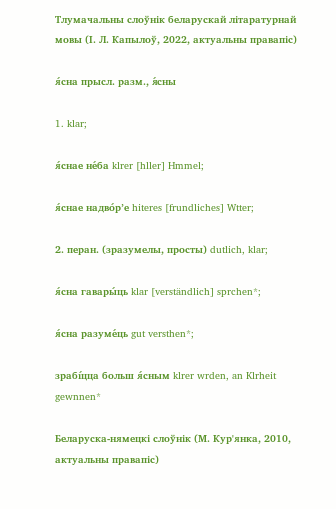Тлумачальны слоўнік беларускай літаратурнай мовы (І. Л. Капылоў, 2022, актуальны правапіс)

я́сна прысл. разм., я́сны

1. klar;

я́снае не́ба klrer [hller] Hmmel;

я́снае надво́р’е hiteres [frundliches] Wtter;

2. перан. (зразумелы, просты) dutlich, klar;

я́сна гавары́ць klar [verständlich] sprchen*;

я́сна разуме́ць gut versthen*;

зрабі́цца больш я́сным klrer wrden, an Klrheit gewnnen*

Беларуска-нямецкі слоўнік (М. Кур'янка, 2010, актуальны правапіс)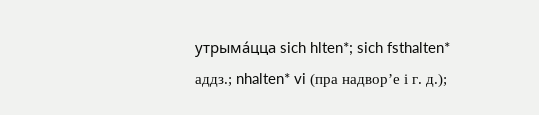утрыма́цца sich hlten*; sich fsthalten* аддз.; nhalten* vi (пра надвор’е і г. д.);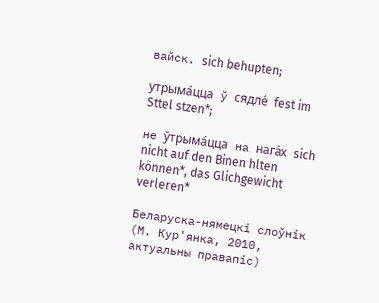вайск. sich behupten;

утрыма́цца ў сядле́ fest im Sttel stzen*;

не ўтрыма́цца на нага́х sich nicht auf den Binen hlten können*, das Glichgewicht verleren*

Беларуска-нямецкі слоўнік (М. Кур'янка, 2010, актуальны правапіс)